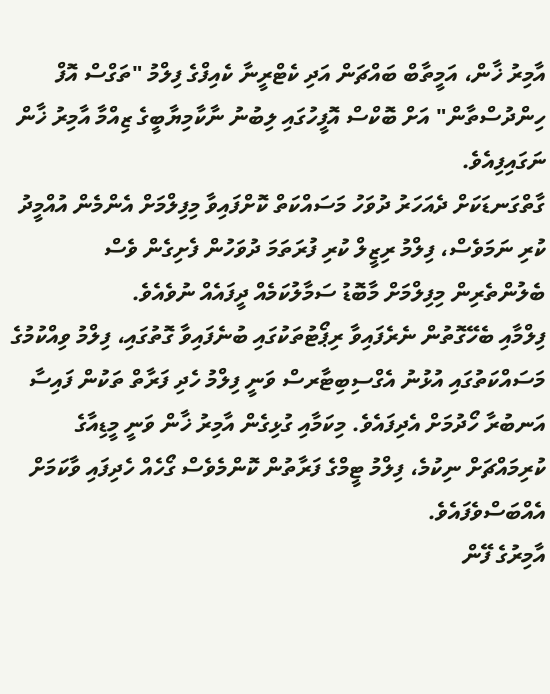އާމިރު ޚާން، އަމީތާބް ބައްޗަން އަދި ކެޓްރީނާ ކެއިފްގެ ފިލްމު "ތަގްސް އޮފް ހިންދުސްތާން" އަށް ބޮކްސް އޮފީހުގައި ލިބުނު ނާކާމިޔާބީގެ ޒިއްމާ އާމިރު ޚާން ނަގައިފިއެވެ.
ގާތްގަނޑަކަށް ދެއަހަރު ދުވަހު މަސައްކަތް ކޮށްފައިވާ މިފިލްމަށް އެންމެން އުއްމީދު ކުރި ނަމަވެސް، ފިލްމު ރިޒީލް ކުރި ފުރަތަމަ ދުވަހުން ފެށިގެން ވެސް ބެލުންތެރިން މިފިލްމަށް މާބޮޑު ސަމާލުކަމެއް ދީފައެއް ނުވެއެވެ.
ފިލްމާއި ބެހޭގޮތުން ނެރެފައިވާ ރިޕޯޓުތަކުގައި ބުނެފައިވާ ގޮތުގައި، ފިލްމު ވިއްކުމުގެ މަސައްކަތުގައި އުޅުނު އެގްސިބިޓާރސް ވަނީ ފިލްމު ހެދި ފަރާތް ތަކުން ފައިސާ އަނބުރާ ހޯދުމަށް އެދިފައެވެ. މިކަމާއި ގުޅިގެން އާމިރު ޚާން ވަނީ މީޑިއާގެ ކުރިމައްޗަށް ނިކުމެ، ފިލްމު ޓީމްގެ ފަރާތުން ކޮންމެވެސް ގޯހެއް ހެދިފައި ވާކަމަށް އެއްބަސްވެފައެވެ.
އާމިރުގެ ފޭން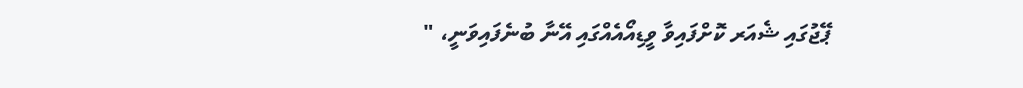ޕޭޖުގައި ޝެއަރ ކޮށްފައިވާ ވީޑިއޯއެއްގައި އޭނާ ބުނެފައިވަނީ، "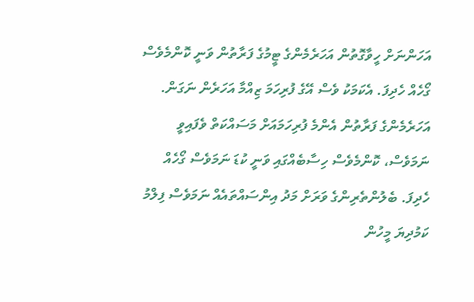އަހަންނަށް ހީވާގޮތުން އަހަރެމެންގެ ޓީމުގެ ފަރާތުން ވަނީ ކޮންމެވެސް ގޯހެއް ހެދިފަ. އެކަމަކު ވެސް އޭގެ ފުރިހަމަ ޒިއްމާ އަހަރެން ނަގަން. އަހަރެމެންގެ ފަރާތުން އެންމެ ފުރިހަމައަށް މަސައްކަތް ވެފައިވީ ނަމަވެސް، ކޮންމެވެސް ހިސާބެއްގައި ވަނީ ކުޑަ ނަމަވެސް ގޯހެއް ހެދިފަ. ބެލުންތެރިންގެ ވަރަށް މަދު އިންސައްތައެއް ނަމަވެސް ފިލްމު ކަމުދިޔަ މީހުން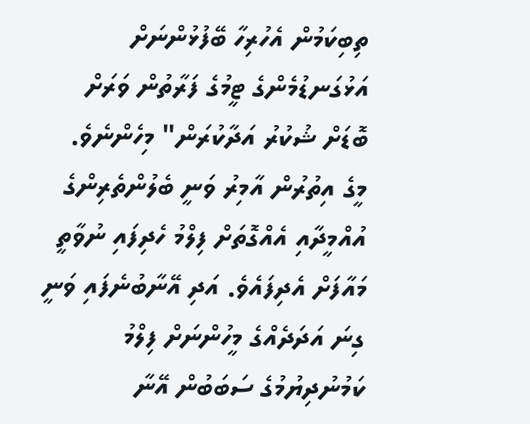ތިބިކަމުން އެހުރިހާ ބޭފުޅުންނަށް އަޅުގަނޑުމެންގެ ޓީމުގެ ފަރާތުން ވަރަށް ބޮޑަށް ޝުކުރު އަދާކުރަން" މިހެންނެވެ.
މީގެ އިތުރުން އާމިރު ވަނީ ބެލުންތެރިންގެ އުއްމީދާއި އެއްގޮތަށް ފިލްމު ހެދިފައި ނުވާތީ މައާފަށް އެދިފައެވެ. އަދި އޭނާބުނެފައި ވަނީ ގިނަ އަދަދެއްގެ މީހުންނަށް ފިލްމު ކަމުނުދިޔުމުގެ ސަބަބުން އޭނާ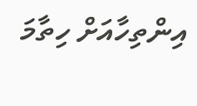އިންތިހާއަށް ހިތާމަ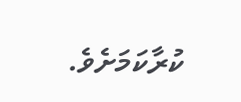ކުރާކަމަށެވެ.